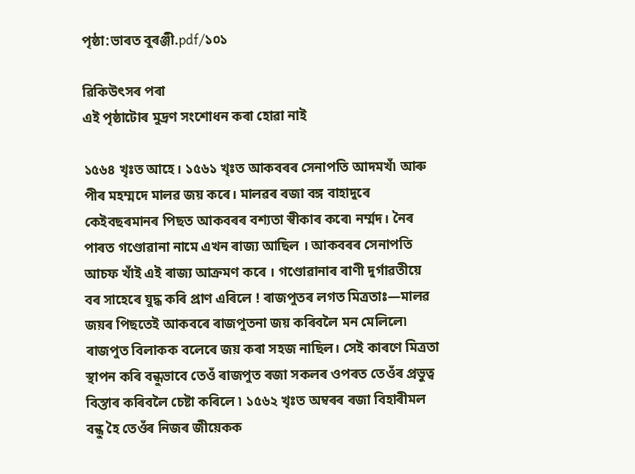পৃষ্ঠা:ভাৰত বুৰঞ্জী.pdf/১০১

ৱিকিউৎসৰ পৰা
এই পৃষ্ঠাটোৰ মুদ্ৰণ সংশোধন কৰা হোৱা নাই

১৫৬৪ খৃঃত আহে। ১৫৬১ খৃঃত আকবৰৰ সেনাপতি আদমখঁ৷ আৰু পীৰ মহম্মদে মালৱ জয় কৰে। মালৱৰ ৰজা বঙ্গ বাহাদুৰে কেইবছৰমানৰ পিছত আকবৰৰ বশ্যতা স্বীকাৰ কৰে৷ নৰ্ম্মদ। নৈৰ পাৰত গণ্ডোৱানা নামে এখন ৰাজ্য আছিল । আকবৰৰ সেনাপতি আচফ খাঁই এই ৰাজ্য আক্রমণ কৰে । গণ্ডোৱানাৰ ৰাণী দুৰ্গাৱতীয়ে বৰ সাহেৰে যুদ্ধ কৰি প্ৰাণ এৰিলে ! ৰাজপুতৰ লগত মিত্ৰতাঃ—মালৱ জয়ৰ পিছতেই আকবৰে ৰাজপুতনা জয় কৰিবলৈ মন মেলিলে৷ ৰাজপুত বিলাকক বলেৰে জয় কৰা সহজ নাছিল। সেই কাৰণে মিত্ৰতা স্থাপন কৰি বন্ধুভাবে তেওঁ ৰাজপুত ৰজা সকলৰ ওপৰত তেওঁৰ প্ৰভুত্ব বিস্তাৰ কৰিবলৈ চেষ্টা কৰিলে ৷ ১৫৬২ খৃঃত অম্বৰৰ ৰজা বিহাৰীমল বন্ধু হৈ তেওঁৰ নিজৰ জীয়েকক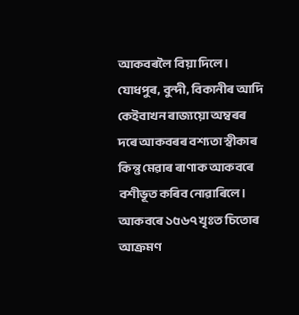আকবৰলৈ বিয়া দিলে। যোধপুৰ, বুন্দী, বিকানীৰ আদি কেইবাখন ৰাজ্যয়ো অম্বৰৰ দৰে আকবৰৰ বশ্যতা স্বীকাৰ কিন্তু মেৱাৰ ৰাণাক আকবৰে বশীভূত কৰিব নোৱাৰিলে। আকবৰে ১৫৬৭ খৃঃত চিতোৰ আক্ৰমণ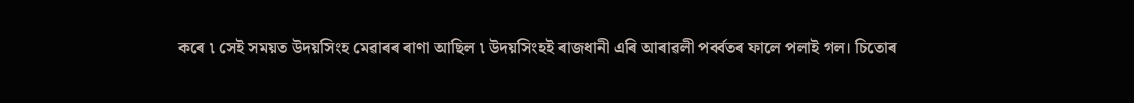কৰে ৷ সেই সময়ত উদয়সিংহ মেৱাৰৰ ৰাণা আছিল ৷ উদয়সিংহই ৰাজধানী এৰি আৰাৱলী পৰ্ব্বতৰ ফালে পলাই গল। চিতোৰ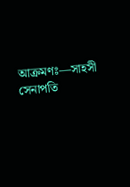আক্ৰমণঃ—সাহসী সেনাপতি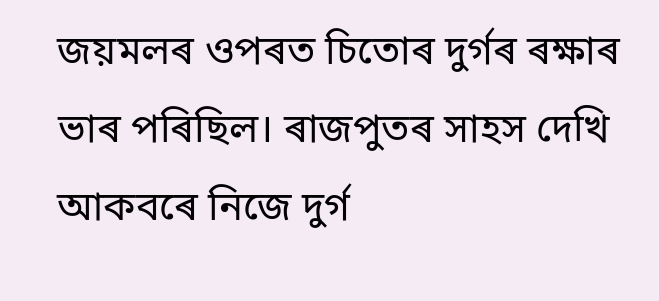জয়মলৰ ওপৰত চিতোৰ দুৰ্গৰ ৰক্ষাৰ ভাৰ পৰিছিল। ৰাজপুতৰ সাহস দেখি আকবৰে নিজে দুৰ্গ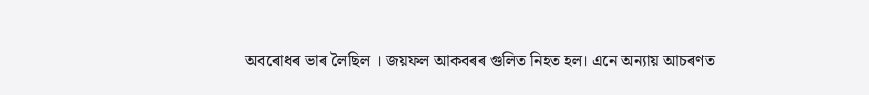অবৰোধৰ ভাৰ লৈছিল । জয়ফল আকবৰৰ গুলিত নিহত হল। এনে অন্যায় আচৰণত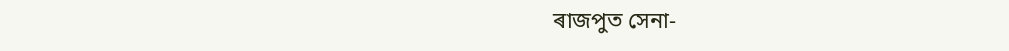ৰাজপুত সেনা-